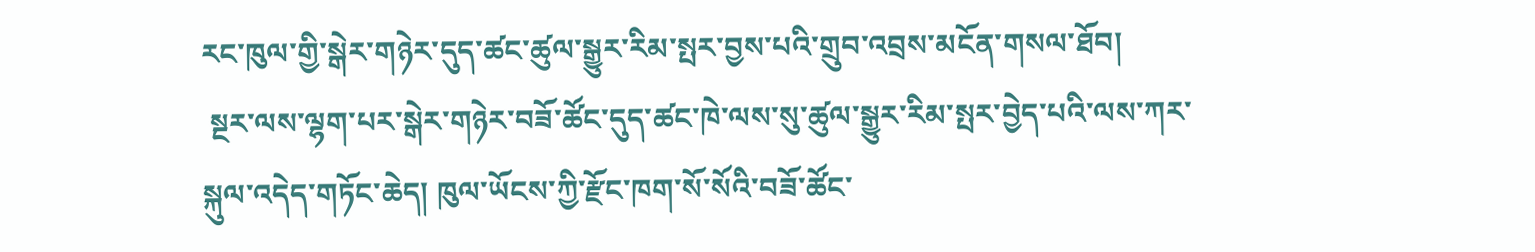རང་ཁུལ་གྱི་སྒེར་གཉེར་དུད་ཚང་ཚུལ་སྒྱུར་རིམ་སྤར་བྱས་པའི་གྲུབ་འབྲས་མངོན་གསལ་ཐོབ།
 སྔར་ལས་ལྷག་པར་སྒེར་གཉེར་བཟོ་ཚོང་དུད་ཚང་ཁེ་ལས་སུ་ཚུལ་སྒྱུར་རིམ་སྤར་བྱེད་པའི་ལས་ཀར་སྐུལ་འདེད་གཏོང་ཆེད། ཁུལ་ཡོངས་ཀྱི་རྫོང་ཁག་སོ་སོའི་བཟོ་ཚོང་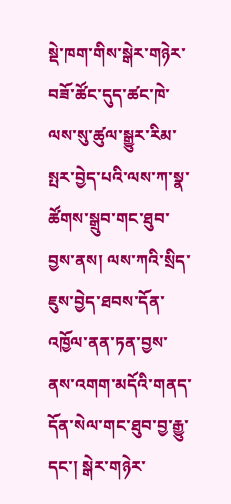སྡེ་ཁག་གིས་སྒེར་གཉེར་བཟོ་ཚོང་དུད་ཚང་ཁེ་ལས་སུ་ཚུལ་སྒྱུར་རིམ་སྤར་བྱེད་པའི་ལས་ཀ་སྣ་ཚོགས་སྒྲུབ་གང་ཐུབ་བྱས་ནས། ལས་ཀའི་སྲིད་ཇུས་བྱེད་ཐབས་དོན་འཁྱོལ་ནན་ཏན་བྱས་ནས་འགག་མདོའི་གནད་དོན་སེལ་གང་ཐུབ་བྱ་རྒྱུ་དང་། སྒེར་གཉེར་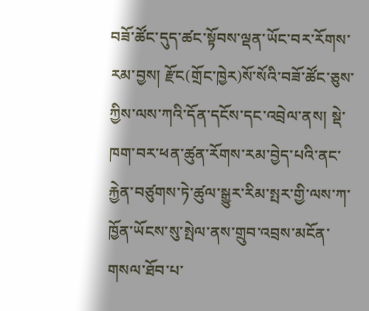བཟོ་ཚོང་དུད་ཚང་སྟོབས་ལྡན་ཡོང་བར་རོགས་རམ་བྱས། རྫོང(གྲོང་ཁྱེར)སོ་སོའི་བཟོ་ཚོང་ཅུས་ཀྱིས་ལས་ཀའི་དོན་དངོས་དང་འབྲེལ་ནས། སྡེ་ཁག་བར་ཕན་ཚུན་རོགས་རམ་བྱེད་པའི་ནང་རྐྱེན་བཙུགས་ཏེ་ཚུལ་སྒྱུར་རིམ་སྤར་གྱི་ལས་ཀ་ཁྱོན་ཡོངས་སུ་སྤེལ་ནས་གྲུབ་འབྲས་མངོན་གསལ་ཐོབ་པ་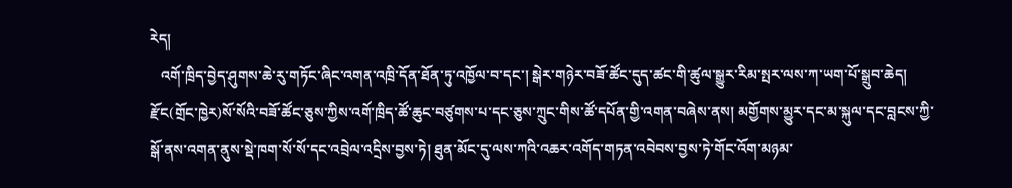རེད།
   འགོ་ཁྲིད་བྱེད་ཤུགས་ཆེ་རུ་གཏོང་ཞིང་འགན་འཁྲི་དོན་ཐོན་ཏུ་འཁྱོལ་བ་དང་། སྒེར་གཉེར་བཟོ་ཚོང་དུད་ཚང་གི་ཚུལ་སྒྱུར་རིམ་སྤར་ལས་ཀ་ཡག་པོ་སྒྲུབ་ཆེད། རྫོང(གྲོང་ཁྱེར)སོ་སོའི་བཟོ་ཚོང་ཅུས་ཀྱིས་འགོ་ཁྲིད་ཚོ་ཆུང་བཙུགས་པ་དང་ཅུས་ཀྲུང་གིས་ཚོ་དཔོན་གྱི་འགན་བཞེས་ནས། མགྱོགས་མྱུར་དང་མ་སྐུལ་དང་བླངས་ཀྱི་སྒོ་ནས་འགན་ནུས་སྡེ་ཁག་སོ་སོ་དང་འབྲེལ་འདྲིས་བྱས་ཏེ། ཐུན་མོང་དུ་ལས་ཀའི་འཆར་འགོད་གཏན་འབེབས་བྱས་ཏེ་གོང་འོག་མཉམ་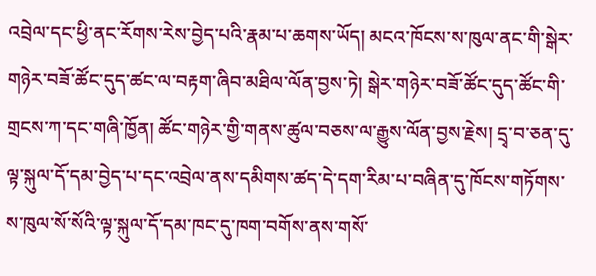འབྲེལ་དང་ཕྱི་ནང་རོགས་རེས་བྱེད་པའི་རྣམ་པ་ཆགས་ཡོད། མངའ་ཁོངས་ས་ཁུལ་ནང་གི་སྒེར་གཉེར་བཟོ་ཚོང་དུད་ཚང་ལ་བརྟག་ཞིབ་མཐིལ་ལོན་བྱས་ཏེ། སྒེར་གཉེར་བཟོ་ཚོང་དུད་ཚོང་གི་གྲངས་ཀ་དང་གཞི་ཁྱོན། ཚོང་གཉེར་གྱི་གནས་ཚུལ་བཅས་ལ་རྒྱུས་ལོན་བྱས་རྗེས། དྲྭ་བ་ཅན་དུ་ལྟ་སྐུལ་དོ་དམ་བྱེད་པ་དང་འབྲེལ་ནས་དམིགས་ཚད་དེ་དག་རིམ་པ་བཞིན་དུ་ཁོངས་གཏོགས་ས་ཁུལ་སོ་སོའི་ལྟ་སྐུལ་དོ་དམ་ཁང་དུ་ཁག་བགོས་ནས་གསོ་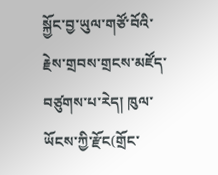སྐྱོང་བྱ་ཡུལ་གཙོ་བོའི་རྗེས་གྲབས་གྲངས་མཛོད་བཙུགས་པ་རེད། ཁུལ་ཡོངས་ཀྱི་རྫོང(གྲོང་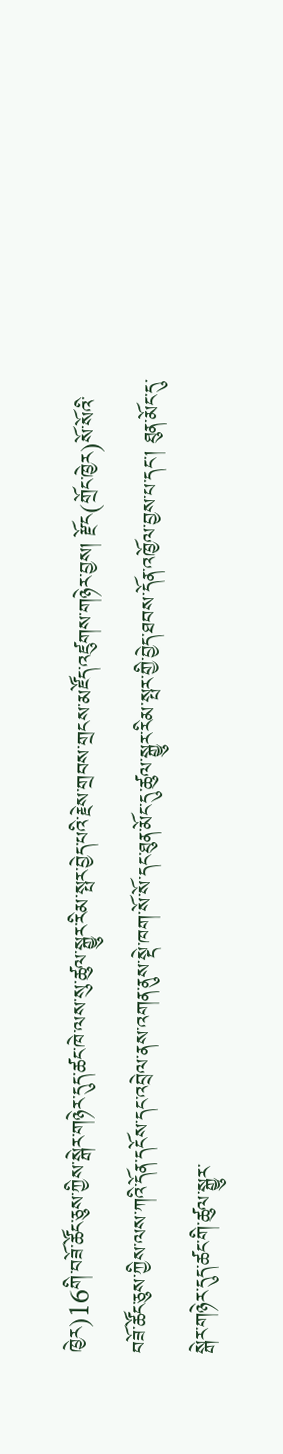ཁྱེར)16གི་བཟོ་ཚོང་ཅུས་ཀྱིས་སྒེར་གཉེར་དུད་ཚང་ཁེ་ལས་སུ་ཚུལ་སྒྱུར་རིམ་སྤར་བྱེད་པའི་རྗེས་གྲབས་གྲངས་མཛོད་འཛུགས་གཉེར་བྱས། རྫོང(གྲོང་ཁྱེར)སོ་སོའི་བཟོ་ཚོང་ཅུས་ཀྱིས་ལས་ཀའི་དོན་དངོས་དང་འབྲེལ་ནས་འགན་ནུས་སྡེ་ཁག་སོ་སོ་དང་ཐུན་མོང་དུ་ཚུལ་སྒྱུར་རིམ་སྤར་གྱི་བྱེད་ཐབས་དོན་འཁྱོལ་བྱས་པ་དང་། ཐུན་མོང་དུ་སྒེར་གཉེར་དུད་ཚང་གི་ཚུལ་སྒྱུར་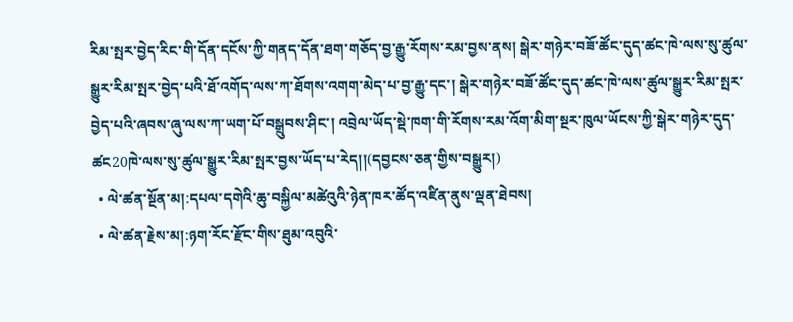རིམ་སྤར་བྱེད་རིང་གི་དོན་དངོས་ཀྱི་གནད་དོན་ཐག་གཅོད་བྱ་རྒྱུ་རོགས་རམ་བྱས་ནས། སྒེར་གཉེར་བཟོ་ཚོང་དུད་ཚང་ཁེ་ལས་སུ་ཚུལ་སྒྱུར་རིམ་སྤར་བྱེད་པའི་ཐོ་འགོད་ལས་ཀ་ཐོགས་འགག་མེད་པ་བྱ་རྒྱུ་དང་། སྒེར་གཉེར་བཟོ་ཚོང་དུད་ཚང་ཁེ་ལས་ཚུལ་སྒྱུར་རིམ་སྤར་བྱེད་པའི་ཞབས་ཞུ་ལས་ཀ་ཡག་པོ་བསྒྲུབས་ཤིང་། འབྲེལ་ཡོད་སྡེ་ཁག་གི་རོགས་རམ་འོག་མིག་སྔར་ཁུལ་ཡོངས་ཀྱི་སྒེར་གཉེར་དུད་ཚང20ཁེ་ལས་སུ་ཚུལ་སྒྱུར་རིམ་སྤར་བྱས་ཡོད་པ་རེད།།(དབྱངས་ཅན་གྱིས་བསྒྱུར།)
  • ལེ་ཚན་སྔོན་མ།:དཔལ་དགེའི་ཆུ་བསྐྱིལ་མཚེའུའི་ཉེན་ཁར་ཚོད་འཛིན་ནུས་ལྡན་ཐེབས།
  • ལེ་ཚན་རྗེས་མ།:ཉག་རོང་རྫོང་གིས་ཐུམ་འབུའི་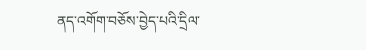ནད་འགོག་བཅོས་བྱེད་པའི་དྲིལ་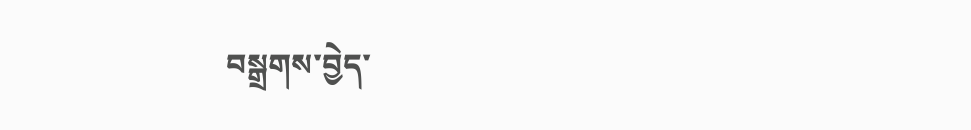བསྒྲགས་བྱེད་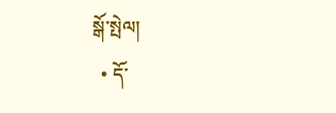སྒོ་སྤེལ།
  • དོ་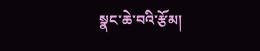སྣང་ཆེ་བའི་རྩོམ།